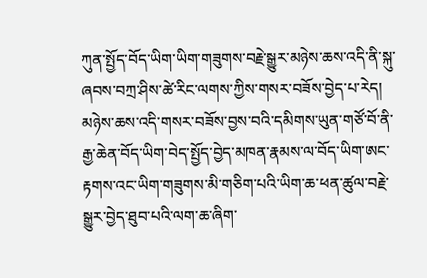ཀུན་སྤྱོད་བོད་ཡིག་ཡིག་གཟུགས་བརྗེ་སྒྱུར་མཉེས་ཆས་འདི་ནི་སྐུ་ཞབས་བཀྲ་ཤིས་ཚེ་རིང་ལགས་ཀྱིས་གསར་བཟོས་བྱེད་པ་རེད། མཉེས་ཆས་འདི་གསར་བཟོས་བྱས་བའི་དམིགས་ཡུན་གཙོ་བོ་ནི་རྒྱ་ཆེན་བོད་ཡིག་བེད་སྤྱོད་བྱེད་མཁན་རྣམས་ལ་བོད་ཡིག་ཨང་རྟགས་འང་ཡིག་གཟུགས་མི་གཅིག་པའི་ཡིག་ཆ་ཕན་ཚུལ་བརྗེ་སྒྱུར་བྱེད་ཐུབ་པའི་ལག་ཆ་ཞིག་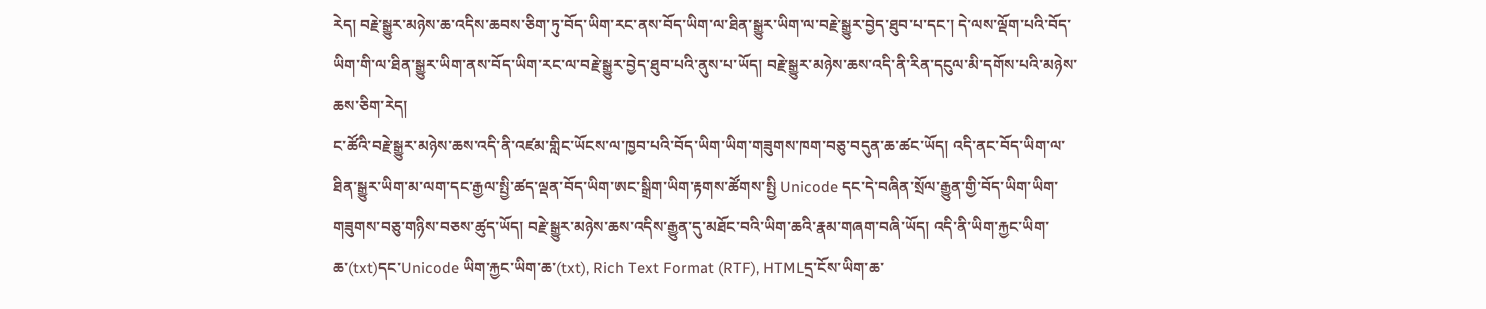རེད། བརྗེ་སྒྱུར་མཉེས་ཆ་འདིས་ཆབས་ཅིག་ཏུ་བོད་ཡིག་རང་ནས་བོད་ཡིག་ལ་ཐིན་སྒྱུར་ཡིག་ལ་བརྗེ་སྒྱུར་བྱེད་ཐུབ་པ་དང་། དེ་ལས་ལྡོག་པའི་བོད་ཡིག་གི་ལ་ཐིན་སྒྱུར་ཡིག་ནས་བོད་ཡིག་རང་ལ་བརྗེ་སྒྱུར་བྱེད་ཐུབ་པའི་ནུས་པ་ཡོད། བརྗེ་སྒྱུར་མཉེས་ཆས་འདི་ནི་རིན་དངུལ་མི་དགོས་པའི་མཉེས་ཆས་ཅིག་རེད།
ང་ཚོའི་བརྗེ་སྒྱུར་མཉེས་ཆས་འདི་ནི་འཛམ་གླིང་ཡོངས་ལ་ཁྱབ་པའི་བོད་ཡིག་ཡིག་གཟུགས་ཁག་བཅུ་བདུན་ཆ་ཚང་ཡོད། འདི་ནང་བོད་ཡིག་ལ་ཐིན་སྒྱུར་ཡིག་མ་ལག་དང་རྒྱལ་སྤྱི་ཚད་ལྡན་བོད་ཡིག་ཨང་སྒྲིག་ཡིག་རྟགས་ཚོགས་སྤྱི Unicode དང་དེ་བཞིན་སྲོལ་རྒྱུན་གྱི་བོད་ཡིག་ཡིག་གཟུགས་བཅུ་གཉིས་བཅས་ཚུད་ཡོད། བརྗེ་སྒྱུར་མཉེས་ཆས་འདིས་རྒྱུན་དུ་མཐོང་བའི་ཡིག་ཆའི་རྣམ་གཞག་བཞི་ཡོད། འདི་ནི་ཡིག་རྐྱང་ཡིག་ཆ་(txt)དང་Unicode ཡིག་རྐྱང་ཡིག་ཆ་(txt), Rich Text Format (RTF), HTMLདྲ་ངོས་ཡིག་ཆ་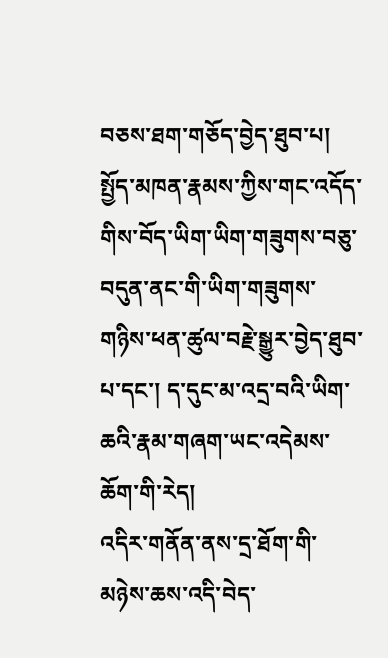བཅས་ཐག་གཅོད་བྱེད་ཐུབ་པ། སྤྱོད་མཁན་རྣམས་ཀྱིས་གང་འདོད་གིས་བོད་ཡིག་ཡིག་གཟུགས་བཅུ་བདུན་ནང་གི་ཡིག་གཟུགས་གཉིས་ཕན་ཚུལ་བརྗེ་སྒྱུར་བྱེད་ཐུབ་པ་དང་། ད་དུང་མ་འདྲ་བའི་ཡིག་ཆའི་རྣམ་གཞག་ཡང་འདེམས་ཆོག་གི་རེད།
འདིར་གནོན་ནས་དྲ་ཐོག་གི་མཉེས་ཆས་འདི་བེད་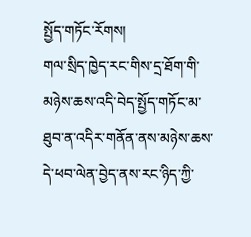སྤྱོད་གཏོང་རོགས།
གལ་སྲིད་ཁྱེད་རང་གིས་དྲ་ཐོག་གི་མཉེས་ཆས་འདི་བེད་སྤྱོད་གཏོང་མ་ཐུབ་ན་འདིར་གནོན་ནས་མཉེས་ཆས་དེ་ཕབ་ལེན་བྱེད་ནས་རང་ཉིད་ཀྱི་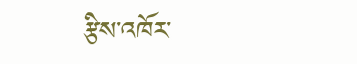རྩིས་འཁོར་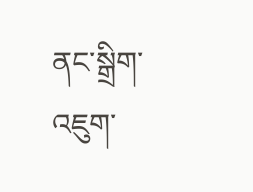ནང་སྒྲིག་འཇུག་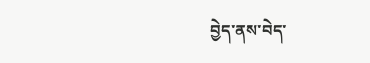བྱེད་ནས་བེད་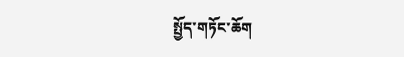སྤྱོད་གཏོང་ཆོག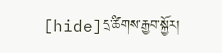[hide]དྲ་ཚིགས་རྒྱབ་སྐྱོར།